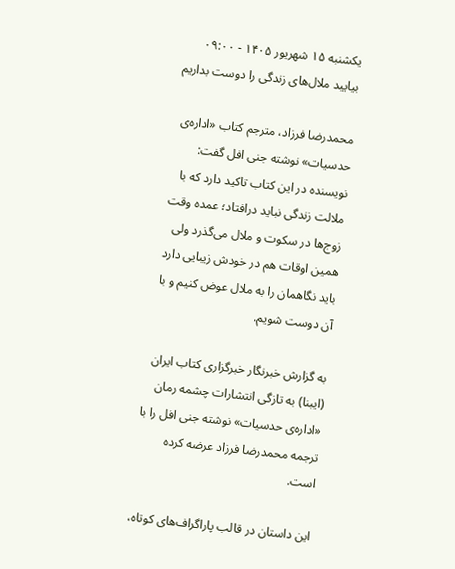یکشنبه ۱۵ شهریور ۱۴۰۵ - ۰۹:۰۰
بیایید ملال‌های زندگی را دوست بداریم

محمدرضا فرزاد، مترجم کتاب «اداره‌ی حدسیات» نوشته جنی افل گفت: نویسنده در این کتاب تاکید دارد که با ملالت زندگی نباید درافتاد؛ عمده وقت زوج‌ها در سکوت و ملال می‌گذرد ولی همین اوقات هم در خودش زیبایی دارد باید نگاهمان را به ملال عوض کنیم و با آن دوست شویم.

به گزارش خبرنگار خبرگزاری کتاب ایران (ایبنا) به تازگی انتشارات چشمه رمان «اداره‌ی حدسیات» نوشته جنی افل را با ترجمه محمدرضا فرزاد عرضه کرده است.

این داستان در قالب پاراگراف‌های کوتاه،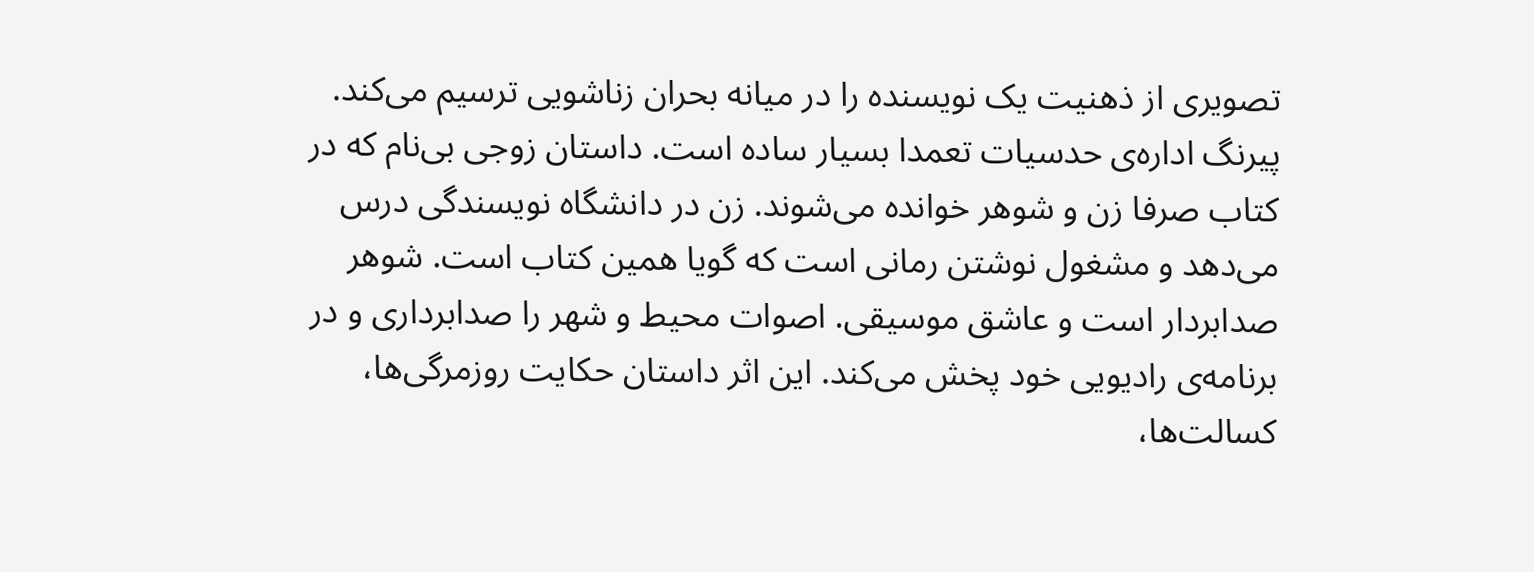تصویری از ذهنیت یک نویسنده را در میانه بحران زناشویی ترسیم می‌کند. پیرنگ اداره‌ی حدسیات تعمدا بسیار ساده است. داستان زوجی بی‌نام که در کتاب صرفا زن و شوهر خوانده می‌شوند. زن در دانشگاه نویسندگی درس می‌دهد و مشغول نوشتن رمانی است که گویا همین کتاب است. شوهر صدابردار است و عاشق موسیقی. اصوات محیط و شهر را صدابرداری و در برنامه‌ی رادیویی خود پخش می‌کند. این اثر داستان حکایت روزمرگی‌ها، کسالت‌ها،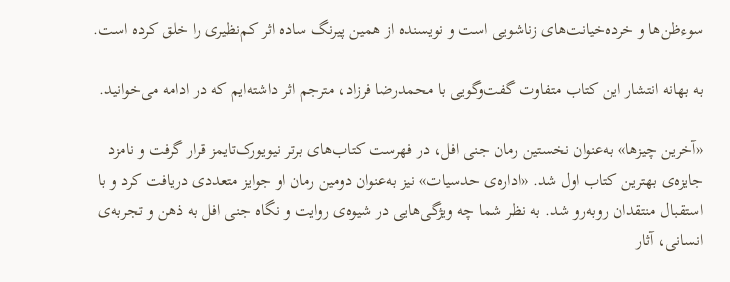سوءظن‌ها و خرده‌خیانت‌های زناشویی است و نویسنده از همین پیرنگ ساده اثر کم‌نظیری را خلق کرده است.

به بهانه انتشار این کتاب متفاوت گفت‌وگویی با محمدرضا فرزاد، مترجم اثر داشته‌ایم که در ادامه می‌خوانید.

«آخرین چیزها» به‌عنوان نخستین رمان جنی افل، در فهرست کتاب‌های برتر نیویورک‌تایمز قرار گرفت و نامزد جایزه‌ی بهترین کتاب اول شد. «اداره‌ی حدسیات» نیز به‌عنوان دومین رمان او جوایز متعددی دریافت کرد و با استقبال منتقدان روبه‌رو شد. به نظر شما چه ویژگی‌هایی در شیوه‌ی روایت و نگاه جنی افل به ذهن و تجربه‌ی انسانی، آثار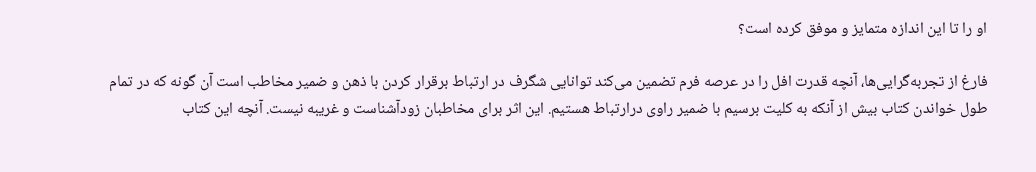او را تا این اندازه متمایز و موفق کرده است؟

فارغ از تجربه‌گرایی‌ها، آنچه قدرت افل را در عرصه فرم تضمین می‌کند توانایی شگرف در ارتباط برقرار کردن با ذهن و ضمیر مخاطب است آن گونه که در تمام طول خواندن کتاب بیش از آنکه به کلیت برسیم با ضمیر راوی درارتباط هستیم. این اثر برای مخاطبان زودآشناست و غریبه نیست. آنچه این کتاب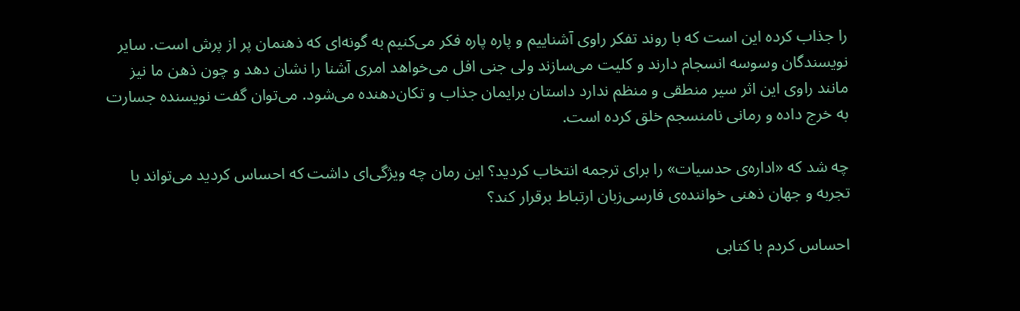را جذاب کرده این است که با روند تفکر راوی آشناییم و پاره پاره فکر می‌کنیم به گونه‌ای که ذهنمان پر از پرش است. سایر نویسندگان وسوسه انسجام دارند و کلیت می‌سازند ولی جنی افل می‌خواهد امری آشنا را نشان دهد و چون ذهن ما نیز مانند راوی این اثر سیر منطقی و منظم ندارد داستان برایمان جذاب و تکان‌دهنده می‌شود. می‌توان گفت نویسنده جسارت به خرج داده و رمانی نامنسجم خلق کرده است.

چه شد که «اداره‌ی حدسیات» را برای ترجمه انتخاب کردید؟ این رمان چه ویژگی‌ای داشت که احساس کردید می‌تواند با تجربه و جهان ذهنی خواننده‌ی فارسی‌زبان ارتباط برقرار کند؟

احساس کردم با کتابی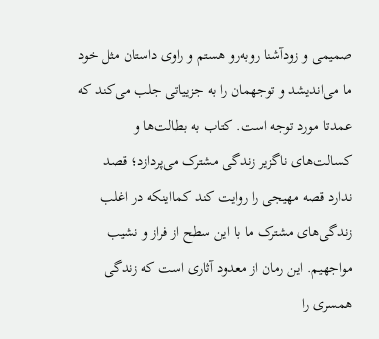صمیمی و زودآشنا روبه‌رو هستم و راوی داستان مثل خود ما می‌اندیشد و توجهمان را به جزییاتی جلب می‌کند که عمدتا مورد توجه است. کتاب به بطالت‌ها و کسالت‌های ناگزیر زندگی مشترک می‌پردازد؛ قصد ندارد قصه مهیجی را روایت کند کمااینکه در اغلب زندگی‌های مشترک ما با این سطح از فراز و نشیب مواجهیم. این رمان از معدود آثاری است که زندگی همسری را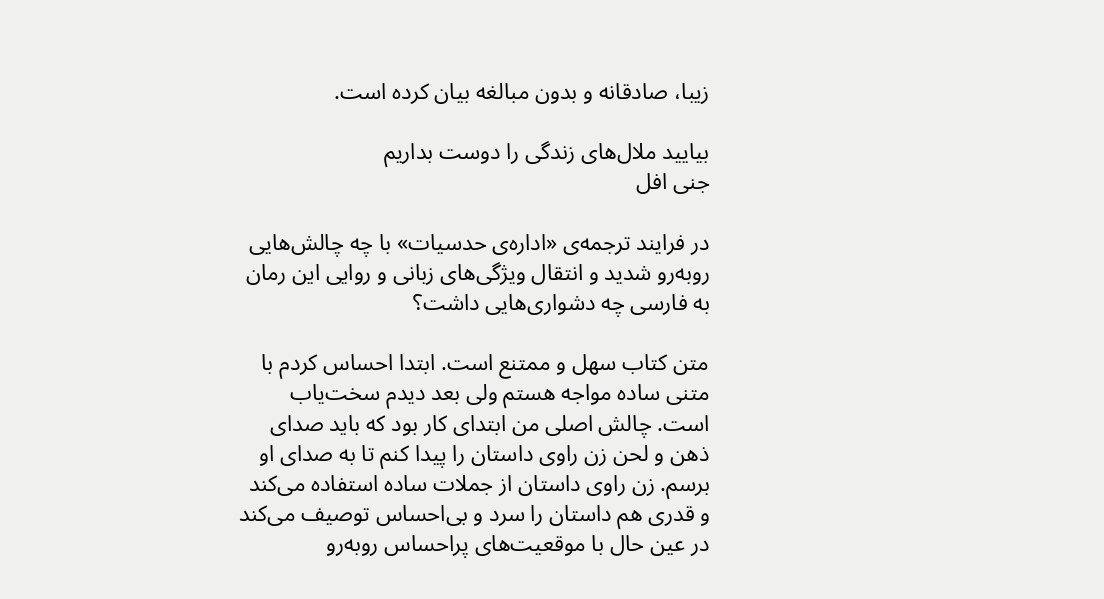زیبا، صادقانه و بدون مبالغه بیان کرده است.

بیایید ملال‌های زندگی را دوست بداریم
جنی افل

در فرایند ترجمه‌ی «اداره‌ی حدسیات» با چه چالش‌هایی روبه‌رو شدید و انتقال ویژگی‌های زبانی و روایی این رمان به فارسی چه دشواری‌هایی داشت؟

متن کتاب سهل و ممتنع است. ابتدا احساس کردم با متنی ساده مواجه هستم ولی بعد دیدم سخت‌یاب است. چالش اصلی من ابتدای کار بود که باید صدای ذهن و لحن زن راوی داستان را پیدا کنم تا به صدای او برسم. زن راوی داستان از جملات ساده استفاده می‌کند و قدری هم داستان را سرد و بی‌احساس توصیف می‌کند در عین حال با موقعیت‌های پراحساس روبه‌رو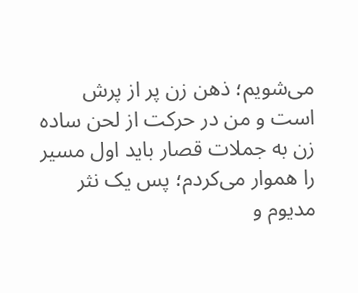می‌شویم؛ ذهن زن پر از پرش است و من در حرکت از لحن ساده زن به جملات قصار باید اول مسیر را هموار می‌کردم؛ پس یک نثر مدیوم و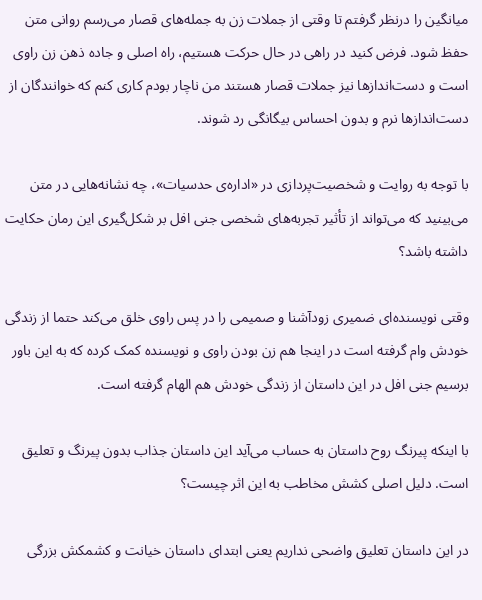میانگین را درنظر گرفتم تا وقتی از جملات زن به جمله‌های قصار می‌رسم روانی متن حفظ شود. فرض کنید در راهی در حال حرکت هستیم، راه اصلی و جاده ذهن زن راوی است و دست‌اندازها نیز جملات قصار هستند من ناچار بودم کاری کنم که خوانندگان از دست‌اندازها نرم و بدون احساس بیگانگی رد شوند.

با توجه به روایت و شخصیت‌پردازی در «اداره‌ی حدسیات»، چه نشانه‌هایی در متن می‌بینید که می‌تواند از تأثیر تجربه‌های شخصی جنی افل بر شکل‌گیری این رمان حکایت داشته باشد؟

وقتی نویسنده‌ای ضمیری زودآشنا و صمیمی را در پس راوی خلق می‌کند حتما از زندگی خودش وام گرفته است در اینجا هم زن بودن راوی و نویسنده کمک کرده که به این باور برسیم جنی افل در این داستان از زندگی خودش هم الهام گرفته است.

با اینکه پیرنگ روح داستان به حساب می‌آید این داستان جذاب بدون پیرنگ و تعلیق است. دلیل اصلی کشش مخاطب به این اثر چیست؟

در این داستان تعلیق واضحی نداریم یعنی ابتدای داستان خیانت و کشمکش بزرگی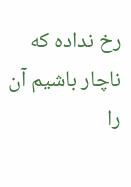رخ نداده که ناچار باشیم آن را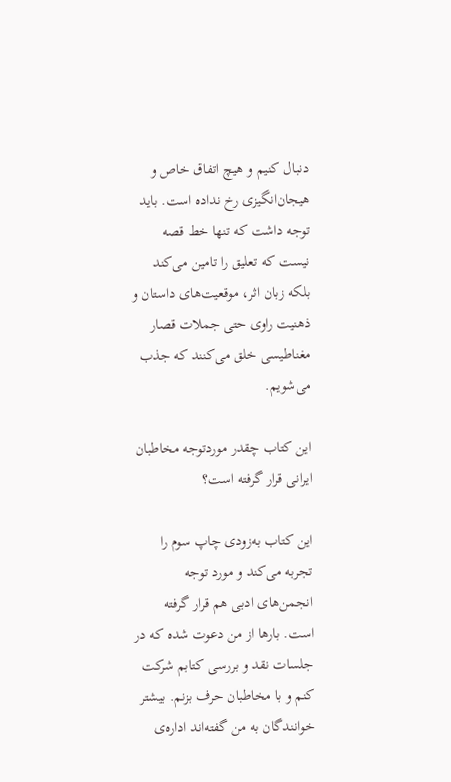دنبال کنیم و هیچ اتفاق خاص و هیجان‌انگیزی رخ نداده است. باید توجه داشت که تنها خط قصه نیست که تعلیق را تامین می‌کند بلکه زبان اثر، موقعیت‌های داستان و ذهنیت راوی حتی جملات قصار مغناطیسی خلق می‌کنند که جذب می‌شویم.

این کتاب چقدر موردتوجه مخاطبان ایرانی قرار گرفته است؟

این کتاب به‌زودی چاپ سوم را تجربه می‌کند و مورد توجه انجمن‌های ادبی هم قرار گرفته است. بارها از من دعوت شده که در جلسات نقد و بررسی کتابم شرکت کنم و با مخاطبان حرف بزنم. بیشتر خوانندگان به من گفته‌اند اداره‌ی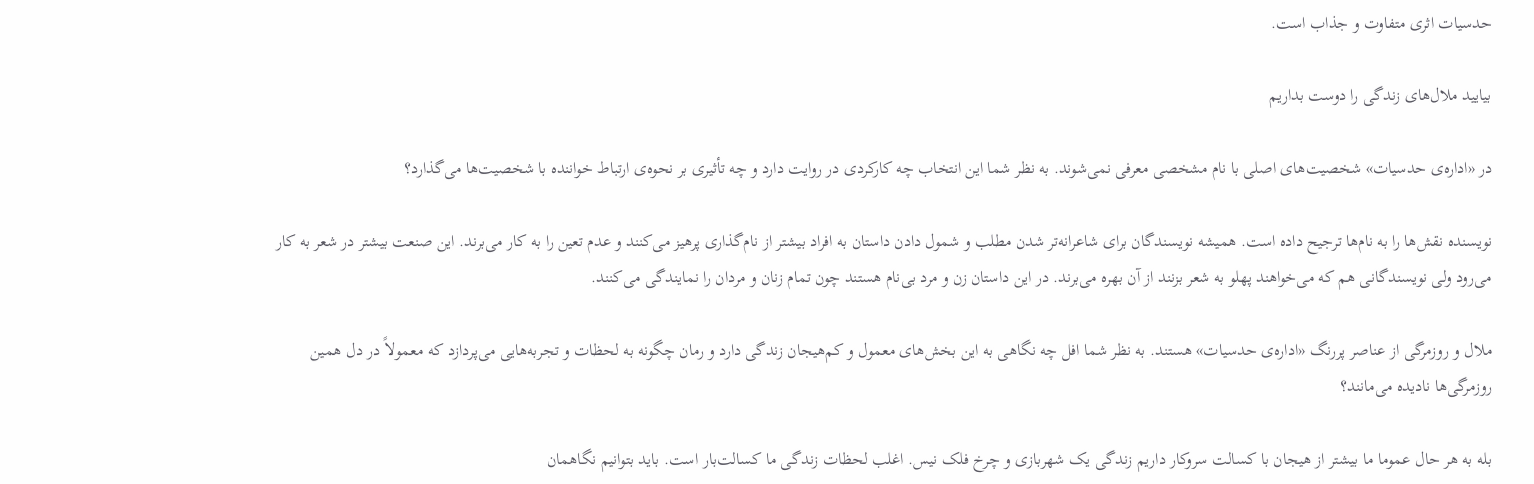حدسیات اثری متفاوت و جذاب است.

بیایید ملال‌های زندگی را دوست بداریم

در «اداره‌ی حدسیات» شخصیت‌های اصلی با نام مشخصی معرفی نمی‌شوند. به نظر شما این انتخاب چه کارکردی در روایت دارد و چه تأثیری بر نحوه‌ی ارتباط خواننده با شخصیت‌ها می‌گذارد؟

نویسنده نقش‌ها را به نام‌ها ترجیح داده است. همیشه نویسندگان برای شاعرانه‌تر شدن مطلب و شمول دادن داستان به افراد بیشتر از نام‌گذاری پرهیز می‌کنند و عدم تعین را به کار می‌برند. این صنعت بیشتر در شعر به کار می‌رود ولی نویسندگانی هم که می‌خواهند پهلو به شعر بزنند از آن بهره می‌برند. در این داستان زن و مرد بی‌نام هستند چون تمام زنان و مردان را نمایندگی می‌کنند.

ملال و روزمرگی از عناصر پررنگ «اداره‌ی حدسیات» هستند. به نظر شما افل چه نگاهی به این بخش‌های معمول و کم‌هیجان زندگی دارد و رمان چگونه به لحظات و تجربه‌هایی می‌پردازد که معمولاً در دل همین روزمرگی‌ها نادیده می‌مانند؟

بله به هر حال عموما ما بیشتر از هیجان با کسالت سروکار داریم زندگی یک شهربازی و چرخ فلک نیس. اغلب لحظات زندگی ما کسالت‌بار است. باید بتوانیم نگاهمان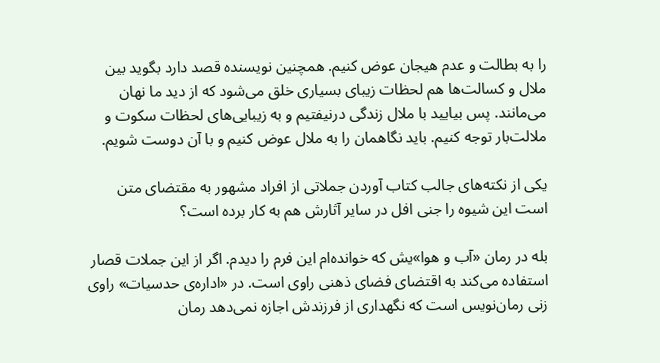را به بطالت و عدم هیجان عوض کنیم. همچنین نویسنده قصد دارد بگوید بین ملال و کسالت‌ها هم لحظات زیبای بسیاری خلق می‌شود که از دید ما نهان می‌مانند. پس بیایید با ملال زندگی درنیفتیم و به زیبایی‌های لحظات سکوت و ملالت‌بار توجه کنیم. باید نگاهمان را به ملال عوض کنیم و با آن دوست شویم.

یکی از نکته‌های جالب کتاب آوردن جملاتی از افراد مشهور به مقتضای متن است این شیوه را جنی افل در سایر آثارش هم به کار برده است؟

بله در رمان «آب و هوا»یش که خوانده‌ام این فرم را دیدم. اگر از این جملات قصار استفاده می‌کند به اقتضای فضای ذهنی راوی است. در «اداره‌ی حدسیات» راوی زنی رمان‌نویس است که نگهداری از فرزندش اجازه نمی‌دهد رمان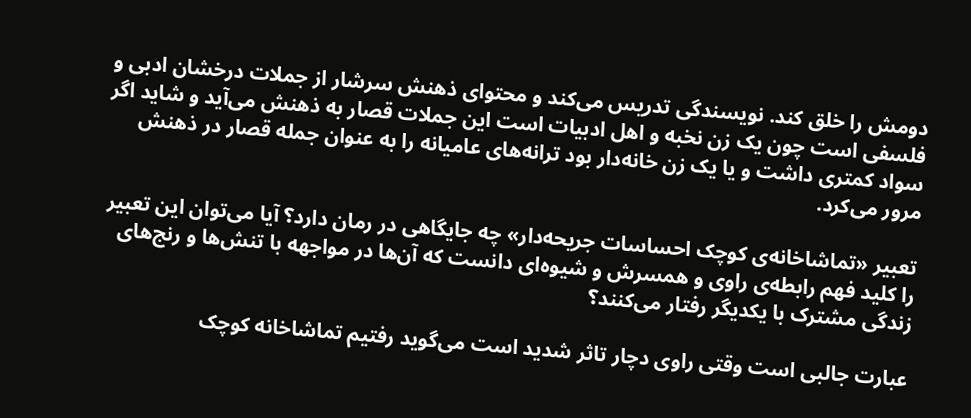دومش را خلق کند. نویسندگی تدریس می‌کند و محتوای ذهنش سرشار از جملات درخشان ادبی و فلسفی است چون یک زن نخبه و اهل ادبیات است این جملات قصار به ذهنش می‌آید و شاید اگر سواد کمتری داشت و یا یک زن خانه‌دار بود ترانه‌های عامیانه را به عنوان جمله قصار در ذهنش مرور می‌کرد.

تعبیر «تماشاخانه‌ی کوچک احساسات جریحه‌دار» چه جایگاهی در رمان دارد؟ آیا می‌توان این تعبیر را کلید فهم رابطه‌ی راوی و همسرش و شیوه‌ای دانست که آن‌ها در مواجهه با تنش‌ها و رنج‌های زندگی مشترک با یکدیگر رفتار می‌کنند؟

عبارت جالبی است وقتی راوی دچار تاثر شدید است می‌گوید رفتیم تماشاخانه کوچک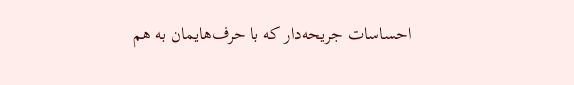احساسات جریحه‌دار که با حرف‌هایمان به هم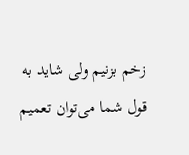زخم بزنیم ولی شاید به قول شما می‌توان تعمیم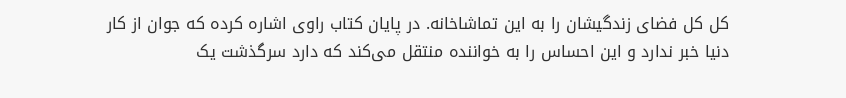کل کل فضای زندگیشان را به این تماشاخانه. در پایان کتاب راوی اشاره کرده که جوان از کار دنیا خبر ندارد و این احساس را به خواننده منتقل می‌کند که دارد سرگذشت یک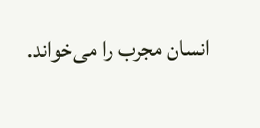انسان مجرب را می‌خواند.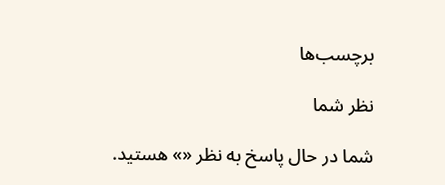برچسب‌ها

نظر شما

شما در حال پاسخ به نظر «» هستید.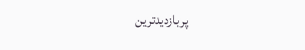پربازدیدترین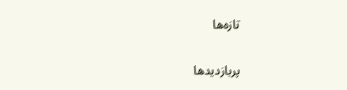تازه‌ها

پربازدیدها